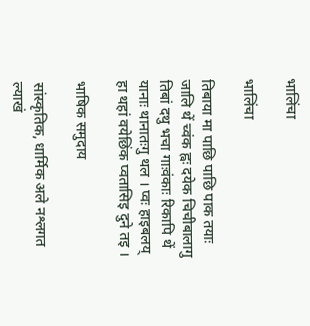भालिंचा

भालिंचा

तिबाया मा पाछि पाछि पाक तयाः जालि थें च्वंक ह्वः दयेक चिचीबालागु तिबां दथु भचा गाःवंकाः रिकापि थें यानाः थानातःगु थल । प्वः हाइबलय् हा थहां वयेछिंक प्वतासिइ दुने तइ ।

भाषिक समुदाय

सांस्कृतिक, धार्मिक अले नश्लगत ल्याखं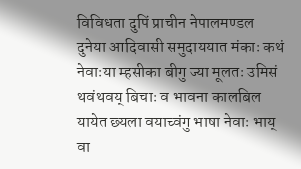विविधता दुपिं प्राचीन नेपालमण्डल दुनेया आदिवासी समुदाययात मंकाः कथं नेवाःया म्हसीका बीगु ज्या मूलतः उमिसं थवंथवय् बिचाः व भावना कालबिल यायेत छ्यला वयाच्वंगु भाषा नेवाः भाय् वा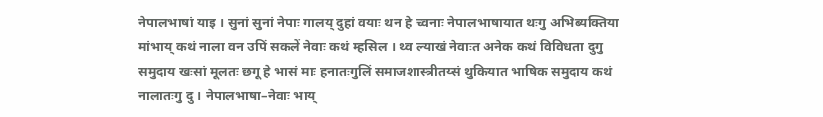नेपालभाषां याइ । सुनां सुनां नेपाः गालय् दुहां वयाः थन हे च्वनाः नेपालभाषायात थःगु अभिब्यक्तिया मांभाय् कथं नाला वन उपिं सकलें नेवाः कथं म्हसिल । थ्व ल्याखं नेवाःत अनेक कथं विविधता दुगु समुदाय खःसां मूलतः छगू हे भासं माः हनातःगुलिं समाजशास्त्रीतय्सं थुकियात भाषिक समुदाय कथं नालातःगु दु । नेपालभाषा–नेवाः भाय्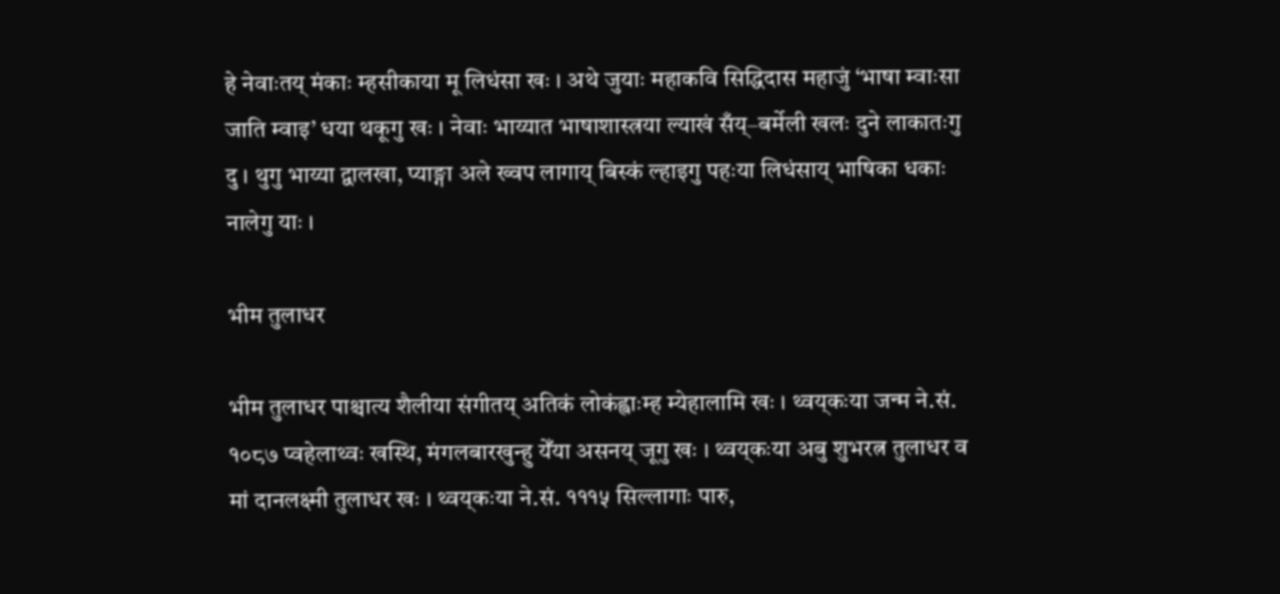हे नेवाःतय् मंकाः म्हसीकाया मू लिधंसा खः । अथे जुयाः महाकवि सिद्धिदास महाजुं ‘भाषा म्वाःसा जाति म्वाइ’ धया थकूगु खः । नेवाः भाय्यात भाषाशास्त्रया ल्याखं सँय्–बर्मेली खलः दुने लाकातःगु दु । थुगु भाय्या द्वालखा, प्याङ्गा अले ख्वप लागाय् बिस्कं ल्हाइगु पहःया लिधंसाय् भाषिका धकाः नालेगु याः ।

भीम तुलाधर

भीम तुलाधर पाश्चात्य शैलीया संगीतय्‌ अतिकं लोकंह्वाःम्ह म्येहालामि खः । थ्वय्‌कःया जन्म ने.सं. १०८७ प्वहेलाथ्वः खस्थि, मंगलबारखुन्हु येँया असनय्‌ जूगु खः । थ्वय्‌कःया अबु शुभरत्न तुलाधर व मां दानलक्ष्मी तुलाधर खः । थ्वय्‌कःया ने.सं. १११५ सिल्लागाः पारु,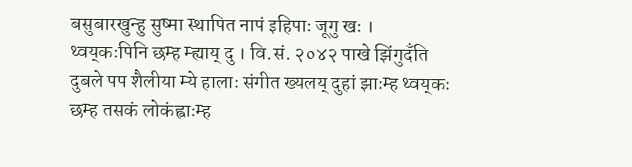बसुबारखुन्हु सुष्मा स्थापित नापं इहिपाः जूगु खः । थ्वय्‌कःपिनि छम्ह म्ह्याय्‌ दु । वि.सं. २०४२ पाखे झिंगुदँति दुबले पप शैलीया म्ये हालाः संगीत ख्यलय्‌ दुहां झाःम्ह थ्वय्‌कः छम्ह तसकं लोकंह्वाःम्ह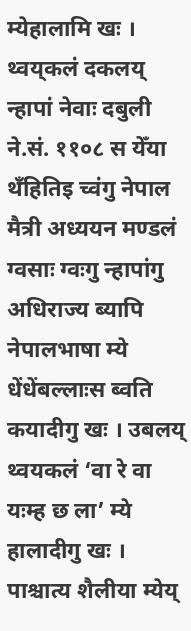म्येहालामि खः । थ्वय्‌कलं दकलय्‌ न्हापां नेवाः दबुली ने.सं. ११०८ स येँया थँहितिइ च्वंगु नेपाल मैत्री अध्ययन मण्डलं ग्वसाः ग्वःगु न्हापांगु अधिराज्य ब्यापि नेपालभाषा म्ये धेंधेंबल्लाःस ब्वति कयादीगु खः । उबलय्‌ थ्वयकलं ‘वा रे वा यःम्ह छ ला’ म्ये हालादीगु खः । पाश्चात्य शैलीया म्येय्‌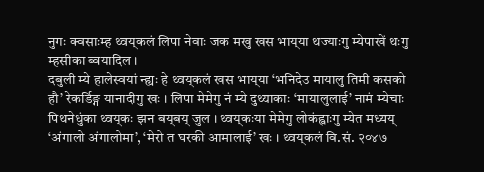नुगः क्वसाःम्ह थ्वय्‌कलं लिपा नेवाः जक मखु खस भाय्‌या थज्याःगु म्येपाखें थःगु म्हसीका ब्वयादिल ।
दबुली म्ये हालेस्वयां न्ह्यः हे थ्वय्‌कलं खस भाय्‌या ‘भनिदेउ मायालु तिमी कसको हौ’ रेकर्डिङ्ग यानादीगु खः । लिपा मेमेगु नं म्ये दुथ्याकाः ‘मायालुलाई’ नामं म्येचाः पिथनेधुंका थ्वय्‌कः झन बय्‌बय्‌ जुल । थ्वय्‌कःया मेमेगु लोकंह्वाःगु म्येत मध्यय्‌ ‘अंगालो अंगालोमा’, ‘मेरो त घरकी आमालाई’ खः । थ्वय्‌कलं वि.सं. २०४७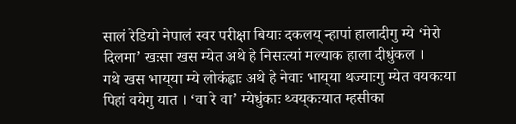सालं रेडियो नेपालं स्वर परीक्षा बियाः दकलय्‌ न्हापां हालादीगु म्ये ‘मेरो दिलमा’ खःसा खस म्येत अथे हे निसःत्यां मल्याक हाला दीधुंकल ।
गथे खस भाय्‌या म्ये लोकंह्वाः अथे हे नेवाः भाय्‌या थज्याःगु म्येत वयकःया पिहां वयेगु यात । ‘वा रे वा’ म्येधुंकाः थ्वय्‌कःयात म्हसीका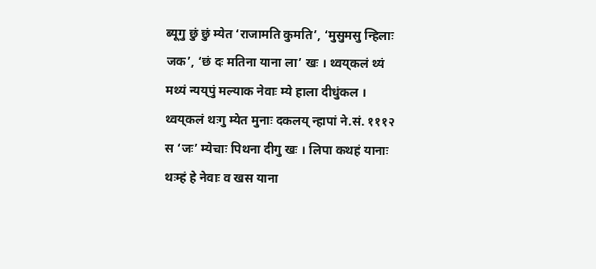ब्यूगु छुं छुं म्येत ‘राजामति कुमति’, ‘मुसुमसु न्हिलाः जक’, ‘छं दः मतिना याना ला’ खः । थ्वय्‌कलं थ्यं मथ्यं न्यय्‌पुं मल्याक नेवाः म्ये हाला दीधुंकल । थ्वय्‌कलं थःगु म्येत मुनाः दकलय्‌ न्हापां ने.सं. १११२ स ‘जः’ म्येचाः पिथना दीगु खः । लिपा कथहं यानाः थःम्हं हे नेवाः व खस याना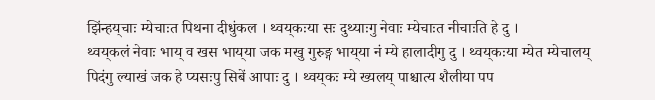झिंन्हय्‌चाः म्येचाःत पिथना दीधुंकल । थ्वय्‌कःया सः दुथ्याःगु नेवाः म्येचाःत नीचाःति हे दु ।
थ्वय्‌कलं नेवाः भाय्‌ व खस भाय्‌या जक मखु गुरुङ्ग भाय्‌या नं म्ये हालादीगु दु । थ्वय्‌कःया म्येत म्येचालय्‌ पिदंगु ल्याखं जक हे प्यसःपु सिबें आपाः दु । थ्वय्‌कः म्ये ख्यलय्‌ पाश्चात्य शैलीया पप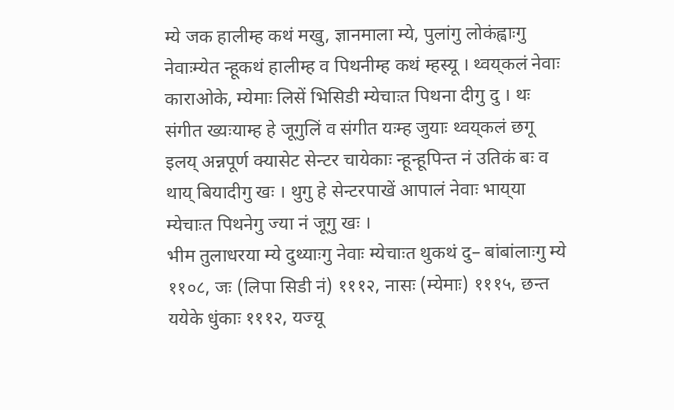म्ये जक हालीम्ह कथं मखु, ज्ञानमाला म्ये, पुलांगु लोकंह्वाःगु नेवाःम्येत न्हूकथं हालीम्ह व पिथनीम्ह कथं म्हस्यू । थ्वय्‌कलं नेवाः काराओके, म्येमाः लिसें भिसिडी म्येचाःत पिथना दीगु दु । थः संगीत ख्यःयाम्ह हे जूगुलिं व संगीत यःम्ह जुयाः थ्वय्‌कलं छगू इलय्‌ अन्नपूर्ण क्यासेट सेन्टर चायेकाः न्हून्हूपिन्त नं उतिकं बः व थाय्‌ बियादीगु खः । थुगु हे सेन्टरपाखें आपालं नेवाः भाय्‌या म्येचाःत पिथनेगु ज्या नं जूगु खः ।
भीम तुलाधरया म्ये दुथ्याःगु नेवाः म्येचाःत थुकथं दु– बांबांलाःगु म्ये ११०८, जः (लिपा सिडी नं) १११२, नासः (म्येमाः) १११५, छन्त ययेके धुंकाः १११२, यज्यू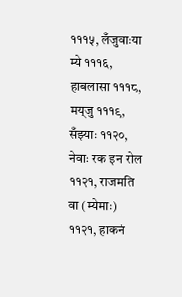१११५, लँजुवाःया म्ये १११६, हाबलासा १११८, मय्‌जु १११९, सँझ्याः ११२०, नेवाः रक इन रोल ११२१, राजमति वा (म्येमाः) ११२१, हाकनं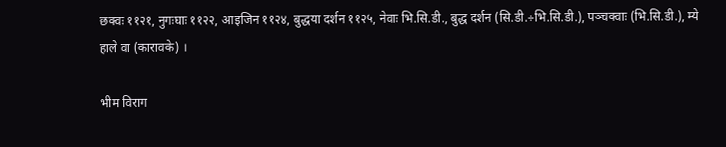छक्वः ११२१, नुगःघाः ११२२, आइजिन ११२४, बुद्धया दर्शन ११२५, नेवाः भि.सि.डी., बुद्ध दर्शन (सि.डी.÷भि.सि.डी.), पञ्चक्वाः (भि.सि.डी.), म्ये हाले वा (कारावके) ।

भीम विराग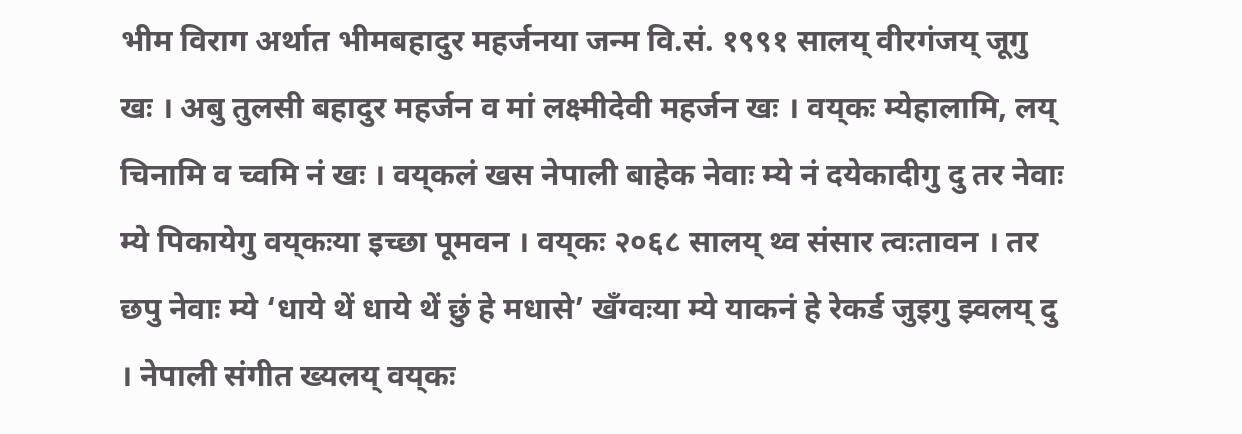भीम विराग अर्थात भीमबहादुर महर्जनया जन्म वि.सं. १९९१ सालय्‌ वीरगंजय्‌ जूगु खः । अबु तुलसी बहादुर महर्जन व मां लक्ष्मीदेवी महर्जन खः । वय्‌कः म्येहालामि, लय्‌ चिनामि व च्वमि नं खः । वय्‌कलं खस नेपाली बाहेक नेवाः म्ये नं दयेकादीगु दु तर नेवाः म्ये पिकायेगु वय्‌कःया इच्छा पूमवन । वय्‌कः २०६८ सालय्‌ थ्व संसार त्वःतावन । तर छपु नेवाः म्ये ‘धाये थें धाये थें छुं हे मधासे’ खँग्वःया म्ये याकनं हे रेकर्ड जुइगु झ्वलय्‌ दु । नेपाली संगीत ख्यलय्‌ वय्‌कः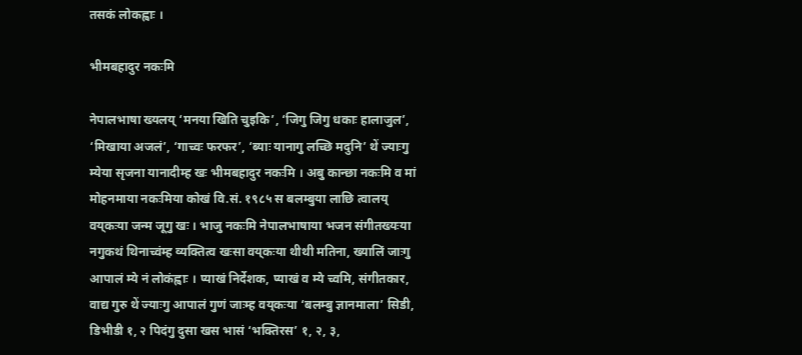तसकं लोकह्वाः ।

भीमबहादुर नकःमि

नेपालभाषा ख्यलय्‌ ‘मनया खिति चुइकि’, ‘जिगु जिगु धकाः हालाजुल’, ‘मिखाया अजलं’, ‘गाच्वः फरफर’, ‘ब्याः यानागु लच्छि मदुनि’ थें ज्याःगु म्येया सृजना यानादीम्ह खः भीमबहादुर नकःमि । अबु कान्छा नकःमि व मां मोहनमाया नकःमिया कोखं वि.सं. १९८५ स बलम्बुया लाछि त्वालय्‌ वय्‌कःया जन्म जूगु खः । भाजु नकःमि नेपालभाषाया भजन संगीतख्यःया नगुकथं थिनाच्वंम्ह व्यक्तित्व खःसा वय्‌कःया थीथी मतिना, ख्यालिं जाःगु आपालं म्ये नं लोकंह्वाः । प्याखं निर्देशक, प्याखं व म्ये च्वमि, संगीतकार, वाद्य गुरु थें ज्याःगु आपालं गुणं जाःम्ह वय्‌कःया ‘बलम्बु ज्ञानमाला’ सिडी, डिभीडी १, २ पिदंगु दुसा खस भासं ‘भक्तिरस’ १, २, ३,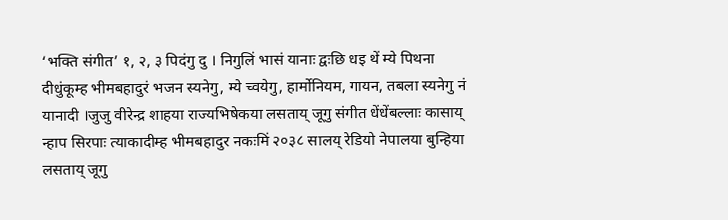‘भक्ति संगीत’ १, २, ३ पिदंगु दु । निगुलिं भासं यानाः द्वःछि धइ थें म्ये पिथना दीधुंकूम्ह भीमबहादुरं भजन स्यनेगु, म्ये च्वयेगु, हार्मोनियम, गायन, तबला स्यनेगु नं यानादी ।जुजु वीरेन्द्र शाहया राज्यभिषेकया लसताय्‌ जूगु संगीत धेंधेंबल्लाः कासाय्‌ न्हाप सिरपाः त्याकादीम्ह भीमबहादुर नकःमिं २०३८ सालय्‌ रेडियो नेपालया बुन्हिया लसताय्‌ जूगु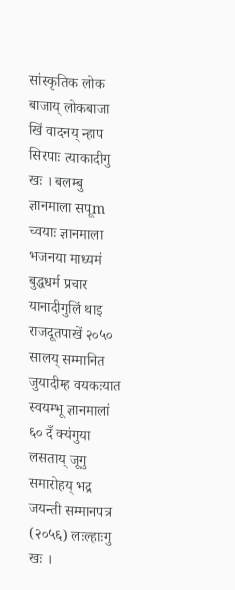सांस्कृतिक लोक बाजाय्‌ लोकबाजा खिं वादनय्‌ न्हाप सिरपाः त्याकादीगु खः । बलम्बु ज्ञानमाला सपूm च्वयाः ज्ञानमाला भजनया माध्यमं बुद्धधर्म प्रचार यानादीगुलिं थाइ राजदूतपाखें २०५० सालय्‌ सम्मानित जुयादीम्ह वयकःयात स्वयम्भू ज्ञानमालां ६० दँ क्यंगुया लसताय्‌ जूगु समारोहय्‌ भद्र जयन्ती सम्मानपत्र (२०५६) लःल्हाःगु खः ।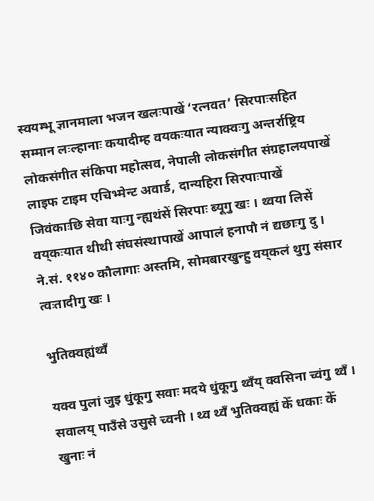स्वयम्भू ज्ञानमाला भजन खलःपाखें ‘रत्नवत’ सिरपाःसहित सम्मान लःल्हानाः कयादीम्ह वयकःयात न्याक्वःगु अन्तर्राष्ट्रिय लोकसंगीत संकिपा महोत्सव, नेपाली लोकसंगीत संग्रहालयपाखें लाइफ टाइम एचिभ्मेन्ट अवार्ड, दान्यहिरा सिरपाःपाखें जिवंकाःछि सेवा याःगु न्ह्यथंसें सिरपाः ब्यूगु खः । थ्वया लिसें वय्‌कःयात थीथी संघसंस्थापाखें आपालं हनापौ नं द्यछाःगु दु ।
ने.सं. ११४० कौलागाः अस्तमि, सोमबारखुन्हु वय्‌कलं थुगु संसार त्वःतादीगु खः ।

भुतिक्वह्यंथ्वँ

यक्व पुलां जुइ धुंकूगु सवाः मदये धुंकूगु थ्वँय् क्वसिना च्वंगु थ्वँ । सवालय् पाउँसे उसुसे च्वनी । थ्व थ्वँ भुतिक्वह्यं केँ धकाः केँ खुनाः नं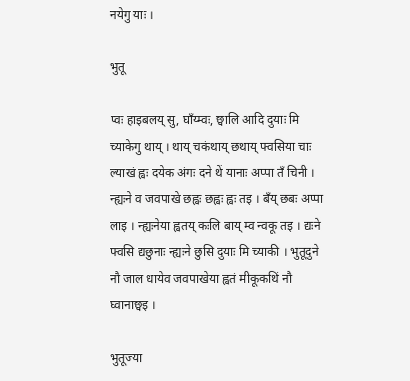नयेगु याः ।

भुतू

प्वः हाइबलय् सु, घाँय्म्वः, छ्वालि आदि दुयाः मि च्याकेगु थाय् । थाय् चकंथाय् छथाय् फ्वसिया चाः ल्याखं ह्वः दयेक अंगः दने थें यानाः अप्पा तँ चिनी । न्ह्यःने व जवपाखे छह्वः छह्वः ह्वः तइ । बँय् छबः अप्पा लाइ । न्ह्यःनेया ह्वतय् कःलि बाय् म्व न्वकू तइ । द्यःने फ्वसि द्यछुनाः न्ह्यःने छुसि दुयाः मि च्याकी । भुतूदुने नौ जाल धायेव जवपाखेया ह्वतं मीकूकथिं नौ घ्वानाछ्वइ ।

भुतूज्या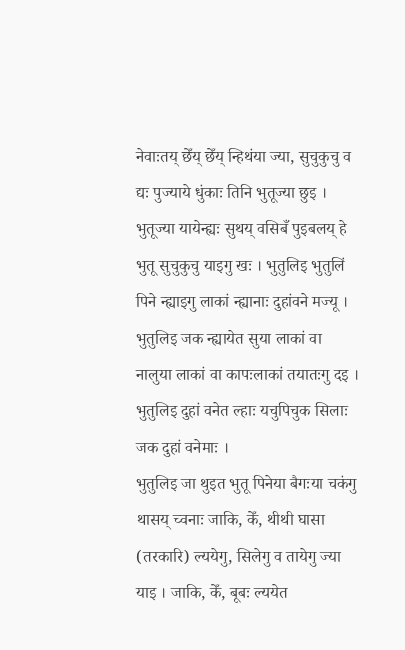नेवाःतय् छेँय् छेँय् न्हिथंया ज्या, सुचुकुचु व द्यः पुज्याये धुंकाः तिनि भुतूज्या छुइ ।
भुतूज्या यायेन्ह्यः सुथय् वसिबँ पुइबलय् हे भुतू सुचुकुचु याइगु खः । भुतुलिइ भुतुलिं पिने न्ह्याइगु लाकां न्ह्यानाः दुहांवने मज्यू । भुतुलिइ जक न्ह्यायेत सुया लाकां वा नालुया लाकां वा कापःलाकां तयातःगु दइ । भुतुलिइ दुहां वनेत ल्हाः यचुपिचुक सिलाः जक दुहां वनेमाः ।
भुतुलिइ जा थुइत भुतू पिनेया बैगःया चकंगु थासय् च्वनाः जाकि, केँ, थीथी घासा (तरकारि) ल्ययेगु, सिलेगु व तायेगु ज्या याइ । जाकि, केँ, बूबः ल्ययेत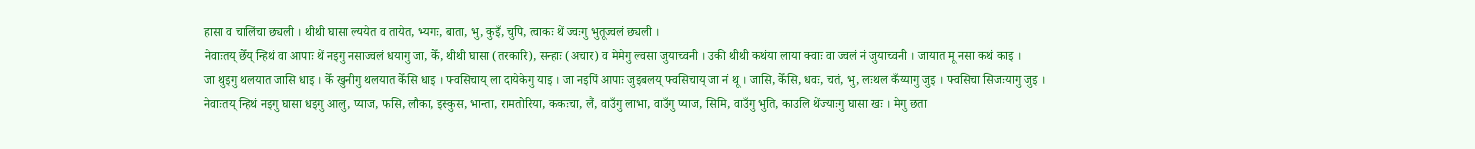हासा व चालिंचा छ्यली । थीथी घासा ल्ययेत व तायेत, भ्यगः, बाता, भु, कुइँ, चुपि, त्वाकः थें ज्वःगु भुतूज्वलं छ्यली ।
नेवाःतय् छेँय् न्हिथं वा आपाः थें नइगु नसाज्वलं धयागु जा, केँ, थीथी घासा (तरकारि), सन्हाः (अचार) व मेमेगु ल्वसा जुयाच्वनी । उकी थीथी कथंया लाया क्वाः वा ज्वलं नं जुयाच्वनी । जायात मू नसा कथं काइ ।
जा थुइगु थलयात जासि धाइ । केँ खुनीगु थलयात केँसि धाइ । फ्वसिचाय् ला दायेकेगु याइ । जा नइपिं आपाः जुइबलय् फ्वसिचाय् जा नं थू । जासि, केँसि, धवः, चतं, भु, लःथल कँय्यागु जुइ । फ्वसिचा सिजःयागु जुइ ।
नेवाःतय् न्हिथं नइगु घासा धइगु आलु, प्याज, फसि, लौका, इस्कुस, भान्ता, रामतोरिया, ककःचा, लैं, वाउँगु लाभा, वाउँगु प्याज, सिमि, वाउँगु भुति, काउलि थेंज्याःगु घासा खः । मेगु छता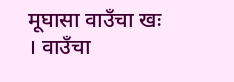मूघासा वाउँचा खः । वाउँचा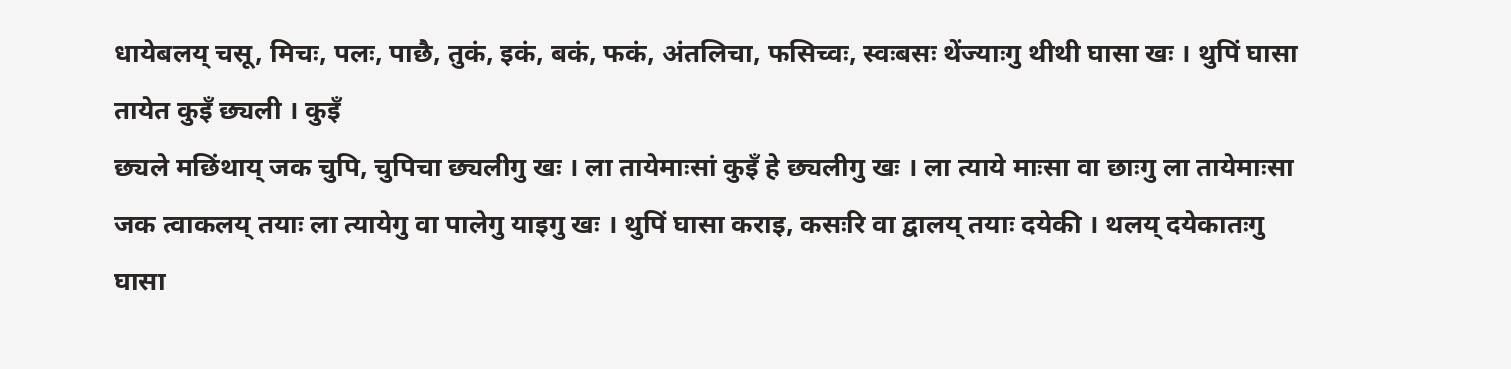धायेबलय् चसू, मिचः, पलः, पाछै, तुकं, इकं, बकं, फकं, अंतलिचा, फसिच्वः, स्वःबसः थेंज्याःगु थीथी घासा खः । थुपिं घासा तायेत कुइँ छ्यली । कुइँ
छ्यले मछिंथाय् जक चुपि, चुपिचा छ्यलीगु खः । ला तायेमाःसां कुइँ हे छ्यलीगु खः । ला त्याये माःसा वा छाःगु ला तायेमाःसा जक त्वाकलय् तयाः ला त्यायेगु वा पालेगु याइगु खः । थुपिं घासा कराइ, कसःरि वा द्वालय् तयाः दयेकी । थलय् दयेकातःगु घासा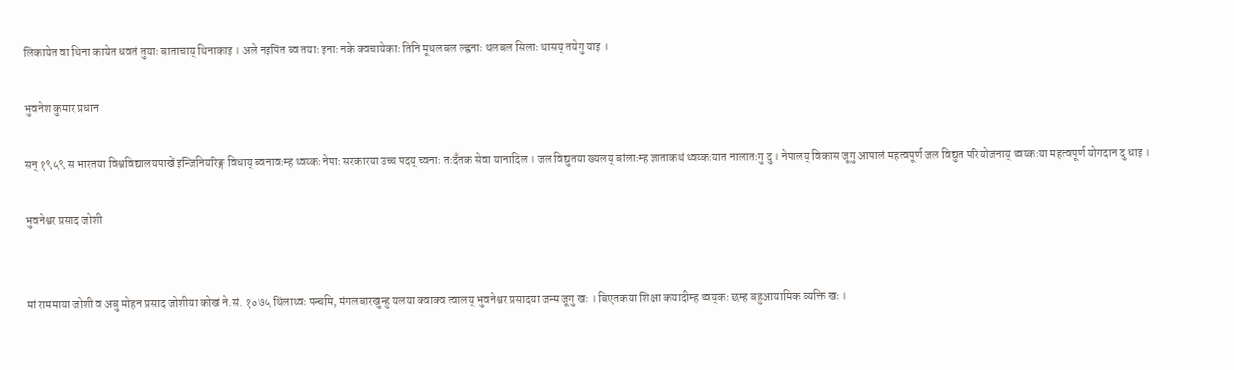लिकायेत वा थिना कायेत धवतं तुयाः बाताचाय् थिनाकाइ । अले नइपिंत ब्व तयाः इनाः नके क्वचायेकाः तिनि मूथलबल ल्ह्वनाः थलबल सिलाः थासय् तयेगु याइ ।

भुवनेश कुमार प्रधान

सन् १९५९ स भारतया विश्वविद्यालयपाखें इन्जिनियरिङ्ग विधाय् ब्वनावःम्ह थ्वय्कः नेपाः सरकारया उच्च पदय् च्वनाः तःदँतक सेवा यानादिल । जल विद्युतया ख्यलय् बांलाःम्ह ज्ञाताकथं थ्वय्कःयात नालातःगु दु । नेपालय् विकास जूगु आपालं महत्वपूर्ण जल विद्युत परियोजनाय् थ्वय्कःया महत्वपूर्ण योगदान दु धाइ ।

भुवनेश्वर प्रसाद जोशी


मां राममाया जोशी व अबु मोहन प्रसाद जोशीया कोखं ने.सं. १०७५ थिंलाथ्वः पन्चमि, मंगलबारखुन्हु यलया क्वाक्व त्वालय्‌ भुवनेश्वर प्रसादया जन्म जूगु खः । बिएतकया शिक्षा कयादीम्ह थ्वय्‌कः छम्ह बहुआयामिक व्यक्ति खः ।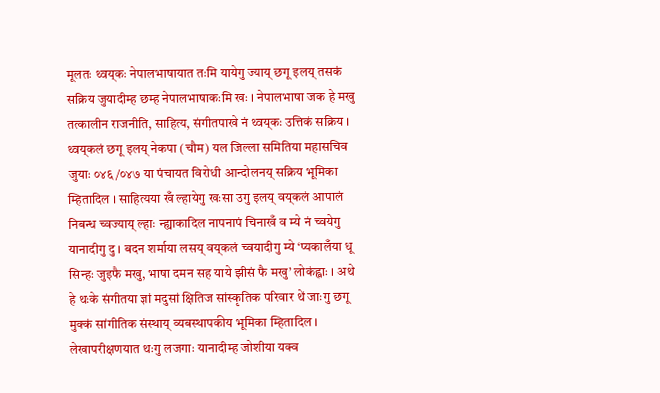मूलतः थ्वय्‌कः नेपालभाषायात तःमि यायेगु ज्याय्‌ छगू इलय्‌ तसकं सक्रिय जुयादीम्ह छम्ह नेपालभाषाकःमि खः । नेपालभाषा जक हे मखु तत्कालीन राजनीति, साहित्य, संगीतपाखे नं थ्वय्‌कः उत्तिकं सक्रिय । थ्वय्‌कलं छगू इलय्‌ नेकपा (चौम) यल जिल्ला समितिया महासचिव जुयाः ०४६/०४७ या पंचायत विरोधी आन्दोलनय्‌ सक्रिय भूमिका म्हितादिल । साहित्यया खँ ल्हायेगु खःसा उगु इलय्‌ वय्‌कलं आपालं निबन्ध च्वज्याय्‌ ल्हाः न्ह्याकादिल नापनापं चिनाखँ व म्ये नं च्वयेगु यानादीगु दु । बदन शर्माया लसय्‌ वय्‌कलं च्वयादीगु म्ये ‘प्यकालँया धू सिन्हः जुइफै मखु, भाषा दमन सह याये झीसं फै मखु’ लोकंह्वाः । अथे हे थःके संगीतया ज्ञां मदुसां क्षितिज सांस्कृतिक परिवार थें जाःगु छगू मुक्कं सांगीतिक संस्थाय्‌ व्यबस्थापकीय भूमिका म्हितादिल । लेखापरीक्षणयात थःगु लजगाः यानादीम्ह जोशीया यक्व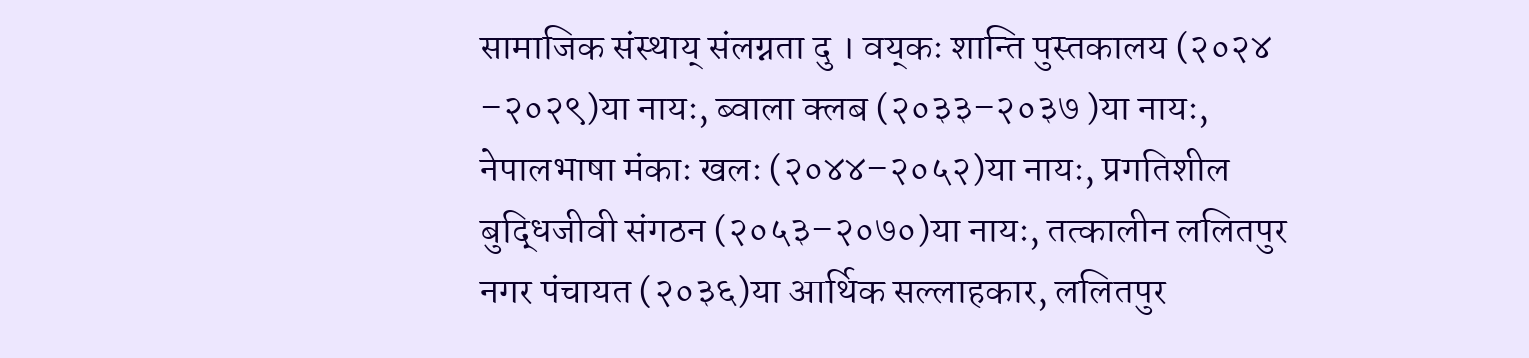सामाजिक संस्थाय्‌ संलग्नता दु । वय्‌कः शान्ति पुस्तकालय (२०२४ –२०२९)या नायः, ब्वाला क्लब (२०३३–२०३७ )या नायः, नेपालभाषा मंकाः खलः (२०४४–२०५२)या नायः, प्रगतिशील बुद्धिजीवी संगठन (२०५३–२०७०)या नायः, तत्कालीन ललितपुर नगर पंचायत (२०३६)या आर्थिक सल्लाहकार, ललितपुर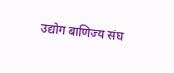उद्योग बाणिज्य संघ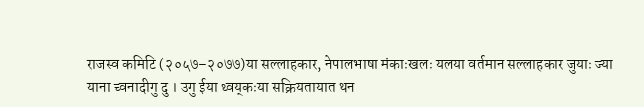राजस्व कमिटि (२०५७–२०७७)या सल्लाहकार, नेपालभाषा मंकाःखलः यलया वर्तमान सल्लाहकार जुयाः ज्या याना च्वनादीगु दु । उगु ईया थ्वय्‌कःया सक्रियतायात थन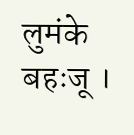लुमंके बहःजू ।